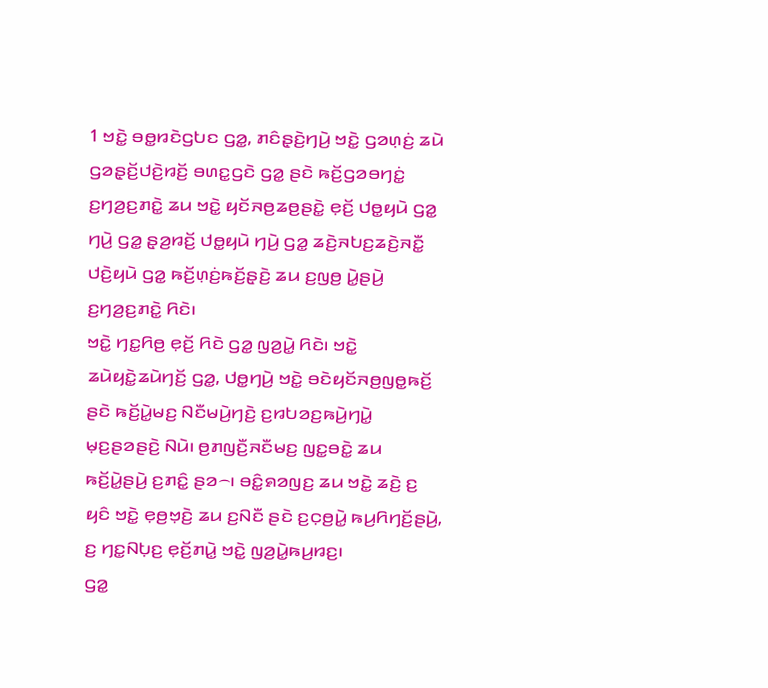1 ꤠꤢꤧ꤭ ꤋꤥ꤭ꤙꤢꤧꤞꤝꤢ ꤞꤤ꤭, ꤊꤢꤨꤔ꤫ꤢꤧ꤬ꤚꤣꤧ꤬ ꤠꤢꤧ꤭ ꤞꤤꤛ꤫ꤢꤦ꤬ ꤘꤣꤧ ꤞꤤꤔ꤫ꤢꤩ꤬ꤓꤢꤧ꤬ꤙꤢꤩ꤬ ꤋꤛꤢ꤭ꤞꤢꤧ ꤞꤤ꤭ ꤔꤢꤧ ꤒꤢꤩ꤬ꤞꤤꤋꤚꤢꤦ꤭ ꤢ꤬ꤚꤤ꤬ꤢ꤬ꤊꤢꤧ꤭ ꤘꤣ ꤠꤢꤧ꤭ ꤟꤢꤩꤏꤥ꤬ꤘꤥ꤬ꤔꤢꤧ꤭ ꤕ꤫ꤢꤩ꤬ ꤓꤥ꤭ꤟꤣꤧ ꤞꤤ꤭ ꤚꤣꤧ꤬ ꤞꤤ꤭ ꤔ꤫ꤤ꤬ꤙꤢꤩ꤬ ꤓꤥ꤭ꤟꤣꤧ ꤚꤣꤧ꤬ ꤞꤤ꤭ ꤘꤢꤧ꤬ꤏꤝꤢ꤬ꤘꤢꤧ꤬ꤏꤢꤪ꤭ ꤓꤢꤧ꤬ꤟꤣꤧ ꤞꤤ꤭ ꤒꤢꤩ꤬ꤛ꤫ꤢꤦ꤬ꤒꤢꤩ꤬ꤔ꤫ꤢꤧ꤬ ꤘꤣ ꤢ꤬ꤜꤥ꤬ ꤣꤧ꤭ꤔꤣꤧ꤬ ꤢ꤬ꤚꤤ꤬ꤢ꤬ꤊꤢꤧ꤭ ꤖꤢꤧ꤯
ꤠꤢꤧ꤭ ꤚꤢ꤭ꤖꤥ꤬ ꤕ꤫ꤢꤩ꤬ ꤖꤢꤧ ꤞꤤ꤭ ꤜꤤ꤬ꤣꤧ꤭ ꤖꤢꤧ꤯ ꤠꤢꤧ꤭ ꤘꤣꤧꤟꤢꤧ꤭ꤘꤣꤧꤚꤢꤩ꤬ ꤞꤤ꤭, ꤓꤥ꤭ꤚꤣꤧ꤬ ꤠꤢꤧ꤭ ꤋꤢꤧꤟꤢꤩꤏꤥ꤬ꤜꤥ꤭ꤒꤢꤩ꤬ ꤔꤢꤧ ꤒꤢꤩ꤬ꤣꤧ꤭ꤗꤢ꤬ ꤡꤢꤪꤗꤣꤧ꤬ꤚꤢꤧ꤬ ꤢ꤬ꤙꤝꤤꤢ꤬ꤒꤣꤧ꤬ꤚꤣꤧ꤭ ꤗ꤫ꤢ꤬ꤔꤤꤔꤢꤧ꤬ ꤡꤣꤧ꤯ ꤥ꤬ꤊꤜꤢꤪ꤬ꤏꤢꤪꤗꤢ꤬ ꤜꤢ꤭ꤋꤢꤧ꤭ ꤘꤣ ꤒꤢꤩ꤬ꤣꤧ꤭ꤔꤣꤧ꤬ ꤢ꤬ꤊꤢꤨ꤭ ꤔꤤ꤮꤯ ꤋꤢꤨ꤭ꤎꤤꤜꤢ꤬ ꤘꤣ ꤠꤢꤧ꤭ ꤘꤢꤧ꤬ ꤢ꤬ ꤟꤢꤨ ꤠꤢꤧ꤭ ꤕ꤫ꤥ꤬ꤠ꤫ꤢꤧ꤬ ꤘꤣ ꤢ꤬ꤡꤢꤪ ꤔꤢꤧ ꤢ꤬ꤍ꤫ꤥ꤬ꤣꤧ꤭ ꤒꤣ꤬ꤖꤚꤢꤩ꤬ꤔꤣꤧ꤬, ꤢ꤬ ꤚꤢ꤭ꤡꤝ꤫ꤢ꤬ ꤕ꤫ꤢꤩ꤬ꤊꤣꤧ꤭ ꤠꤢꤧ꤭ ꤜꤤ꤬ꤣꤧ꤭ꤒꤣ꤬ꤙꤢ꤬꤯
ꤞꤤ꤭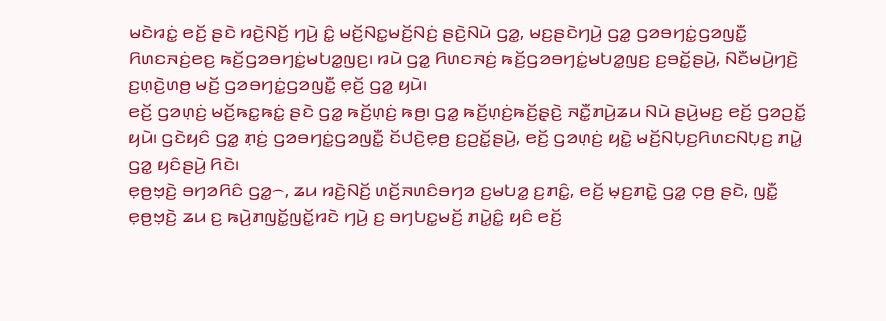ꤗꤢꤧꤙꤢꤦ꤭ ꤕꤢꤩ꤬ ꤔꤢꤧ ꤙꤢꤧ꤬ꤡꤢꤩ꤬ ꤚꤣꤧ꤬ ꤢꤨ꤭ ꤗꤢꤩ꤬ꤡꤢ꤭ꤗꤢꤩ꤬ꤡꤢꤦ꤬ ꤔꤢꤧ꤬ꤡꤣꤧ ꤞꤤ꤭, ꤗꤢ꤬ꤔꤢꤧꤚꤣꤧ꤬ ꤞꤤ꤭ ꤞꤤꤋꤚꤢꤦ꤭ꤞꤤꤜꤢꤪ꤭ ꤖꤛꤢꤏꤢꤦ꤬ꤕꤢ꤬ ꤒꤢꤩ꤬ꤞꤤꤋꤚꤢꤦ꤭ꤗꤝꤤ꤭ꤜꤢ꤬꤯ ꤙꤣꤧ ꤞꤤ꤭ ꤖꤛꤢꤏꤢꤦ꤬ ꤒꤢꤩ꤬ꤞꤤꤋꤚꤢꤦ꤭ꤗꤝꤤ꤭ꤜꤢ꤬ ꤢ꤬ꤋꤢꤩ꤭ꤔꤣꤧ꤬, ꤡꤢꤪꤗꤣꤧ꤬ꤚꤢꤧ꤬ ꤢ꤬ꤛ꤫ꤢꤧ꤬ꤛꤥ꤬ ꤗꤢꤩ꤬ ꤞꤤꤋꤚꤢꤦ꤭ꤞꤤꤜꤢꤪ꤭ ꤕ꤫ꤢꤩ꤬ ꤞꤤ꤭ ꤟꤣꤧ꤯
ꤕꤢꤩ꤬ ꤞꤤꤛ꤫ꤢꤦ꤬ ꤗꤢꤩ꤬ꤒꤢ꤭ꤒꤢꤦ꤭ ꤔꤢꤧ ꤞꤤ꤭ ꤒꤢꤩ꤬ꤛ꤫ꤢꤦ꤬ ꤒꤥ꤬꤯ ꤞꤤ꤭ ꤒꤢꤩ꤬ꤛ꤫ꤢꤦ꤬ꤒꤢꤩ꤬ꤔ꤫ꤢꤧ꤬ ꤏꤢꤪ꤭ꤊꤣꤧ꤬ꤘꤣ ꤡꤣꤧ ꤔꤣꤧ꤬ꤗꤢ꤬ ꤕꤢꤩ꤬ ꤞꤤꤑꤢꤩ꤭ ꤟꤣꤧ꤯ ꤞꤢꤧꤟꤢꤨ ꤞꤤ꤭ ꤊ꤫ꤢꤦ꤬ ꤞꤤꤋꤚꤢꤦ꤭ꤞꤤꤜꤢꤪ꤭ ꤢꤩꤓꤢꤧ꤬ꤕ꤫ꤥ꤬ ꤢ꤬ꤑꤢꤩ꤭ꤔꤣꤧ꤬, ꤕꤢꤩ꤬ ꤞꤤꤛ꤫ꤢꤦ꤬ ꤟꤢꤧ꤭ ꤗꤢꤩ꤬ꤡꤝ꤫ꤢ꤬ꤖꤛꤢꤡꤝ꤫ꤢ꤬ ꤊꤣꤧ꤭ ꤞꤤ꤭ ꤟꤢꤨꤔꤣꤧ꤬ ꤖꤢꤧ꤯
ꤕ꤫ꤥ꤬ꤠ꤫ꤢꤧ꤬ ꤋꤚꤤꤖꤢꤨ ꤞꤤ꤭꤮, ꤘꤣ ꤙꤢꤧ꤬ꤡꤢꤩ꤬ ꤛꤢꤩ꤬ꤏꤛꤢꤨꤋꤚꤤ ꤢ꤬ꤗꤝꤤ꤭ ꤢ꤬ꤊꤢꤨ꤭, ꤕꤢꤩ꤬ ꤗ꤫ꤢ꤬ꤊꤢꤧ꤭ ꤞꤤ꤭ ꤍ꤫ꤥ꤬ ꤔꤢꤧ, ꤜꤢꤪ꤭ ꤕ꤫ꤥ꤬ꤠ꤫ꤢꤧ꤬ ꤘꤣ ꤢ꤬ ꤒꤣꤧ꤬ꤊꤜꤢꤩ꤭ꤜꤢꤩ꤭ꤙꤢꤧ ꤚꤣꤧ꤬ ꤢ꤬ ꤋꤚꤝꤢ꤭ꤗꤢꤩ꤬ ꤊꤣꤧ꤭ꤢꤨ꤭ ꤟꤢꤨ ꤕꤢꤩ꤬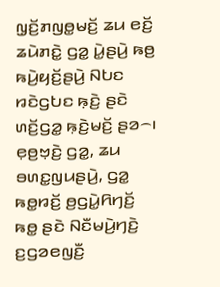ꤜ꤫ꤢꤩ꤬ꤊꤜꤥ꤭ꤗꤢꤩ꤬ ꤘꤣ ꤕꤢꤩ꤬ ꤘꤣꤧꤊꤢꤧ꤭ ꤞꤤ꤭ ꤣꤧ꤭ꤔꤣꤧ꤬ ꤒꤥ꤬ ꤒꤣꤧ꤬ꤟꤢꤩ꤬ꤔꤣꤧ꤬ ꤡꤝꤢ ꤙꤢꤧꤞꤝꤢ ꤒ꤫ꤢꤧ꤬ ꤔꤢꤧ ꤛꤢꤩ꤬ꤞꤤ꤭ ꤒ꤫ꤢꤧ꤬ꤗꤢꤩ꤬ ꤔꤤ꤮꤯
ꤕ꤫ꤥ꤬ꤠ꤫ꤢꤧ꤬ ꤞꤤ꤭, ꤘꤣ ꤋꤛꤢ꤭ꤜꤣꤔꤣꤧ꤬, ꤞꤤ꤭ ꤒꤥ꤭ꤙꤢꤩ꤬ ꤥ꤬ꤞꤣꤧ꤭ꤖꤚꤢꤩ꤬ ꤒꤥ꤭ ꤔꤢꤧ ꤡꤢꤪꤗꤣꤧ꤬ꤚꤢꤧ꤬ ꤢ꤬ꤞꤤꤕꤜꤢꤪ꤬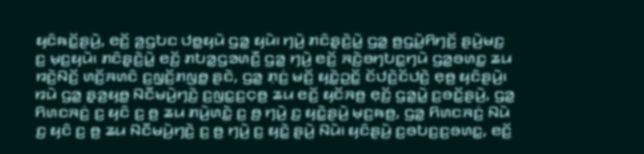ꤟꤢꤨꤒꤢꤩ꤭ꤔꤣꤧ꤬, ꤕꤢꤩ꤬ ꤤ꤬ꤞꤝꤢ ꤓꤥ꤭ꤟꤣꤧ ꤞꤤ꤭ ꤟꤣꤧ꤯ ꤚꤣꤧ꤬ ꤊꤢꤨꤔ꤫ꤢꤧ꤬ꤣꤧ꤭ ꤞꤤ꤭ ꤥ꤬ꤞꤣꤧ꤭ꤖꤚꤢꤩ꤬ ꤔꤣꤧ꤬ꤗꤢ꤬ ꤢ꤬ ꤗ꤫ꤢ꤬ꤟꤣꤧ꤯ ꤊꤢꤨꤔ꤫ꤢꤧ꤬ꤣꤧ꤭ ꤕꤢꤩ꤬ ꤊꤝꤤ꤭ꤞꤤꤛꤢꤪ꤬ ꤞꤤ꤭ ꤚꤣꤧ꤬ ꤕꤢꤩ꤬ ꤏꤢꤧ꤬ꤋꤚꤝꤢ꤭ꤚꤣꤧ ꤞꤤ꤭ꤋꤛꤢ꤭ ꤘꤣ ꤙꤢꤧ꤬ꤡꤢꤩ꤬ ꤛꤢꤩ꤬ꤏꤛꤢꤨ ꤢ꤬ꤜ꤫ꤢꤩ꤬ꤊꤜꤥ꤭ ꤔꤢꤧ, ꤞꤤ꤭ ꤊ꤫ꤢꤦ꤬ ꤗꤢꤩ꤬ ꤟꤢꤧ꤭ꤑꤢꤩ꤭ ꤢꤩꤓꤢꤧ꤬ꤢꤩꤓꤢꤧ꤬ ꤕ꤫ꤥ꤬ ꤟꤢꤨꤔꤣꤧ꤬꤯
ꤙꤣꤧ ꤞꤤ꤭ ꤔ꤫ꤤ꤬ꤟꤥ꤭ ꤡꤢꤪꤗꤣꤧ꤬ꤚꤢꤧ꤬ ꤢ꤬ꤜꤢ꤭ꤢ꤬ꤍ꤫ꤥ꤬ ꤘꤣ ꤕꤢꤩ꤬ ꤟꤢꤩꤏꤥ꤬ ꤕ꤫ꤢꤩ꤬ ꤞꤤ꤭ꤣꤧ꤭ ꤢ꤬ꤋꤢꤩ꤭ꤔꤣꤧ꤬, ꤞꤤ꤭ ꤖꤛꤢꤏꤢꤦ꤬ ꤢ꤬ ꤟꤢꤨ ꤢ꤬ ꤥ꤬ ꤘꤣ ꤊꤣꤧ꤬ꤛꤢꤧ꤭ ꤢ꤬ ꤥ꤬ ꤚꤣꤧ꤬ ꤢ꤬ ꤟꤢꤧ꤭ꤔꤣꤧ꤬ ꤗ꤫ꤢ꤬ꤒꤥ꤬, ꤞꤤ꤭ ꤖꤛꤢꤏꤢꤦ꤬ ꤡꤣꤧ ꤢ꤬ ꤟꤢꤨ ꤢ꤬ ꤥ꤬ ꤘꤣ ꤡꤢꤪꤗꤣꤧ꤬ꤚꤢꤧ꤬ ꤢ꤬ ꤥ꤬ ꤚꤣꤧ꤬ ꤢ꤬ ꤟꤢꤧ꤭ ꤔꤣꤧ꤬ ꤡꤣꤧ꤯ ꤟꤢꤨꤔꤣꤧ꤬ ꤢ꤬ꤋꤝꤢ꤬ꤢ꤬ꤋꤛꤢ꤭, ꤕꤢꤩ꤬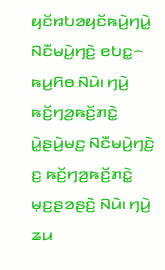ꤟꤢꤩꤙꤝꤤꤟꤢꤩꤒꤣꤧ꤬ꤚꤣꤧ꤭ ꤡꤢꤪꤗꤣꤧ꤬ꤚꤢꤧ꤬ ꤕꤝꤢ꤭꤮ ꤒꤣ꤬ꤖꤥ ꤡꤣꤧ꤯ ꤚꤣꤧ꤬ ꤒꤢꤩ꤬ꤚꤤ꤬ꤒꤢꤩ꤬ꤊꤢꤧ꤭ ꤣꤧ꤭ꤔꤣꤧ꤬ꤗꤢ꤬ ꤡꤢꤪꤗꤣꤧ꤬ꤚꤢꤧ꤬ ꤢ꤬ ꤒꤢꤩ꤬ꤚꤤ꤬ꤒꤢꤩ꤬ꤊꤢꤧ꤭ ꤗ꤫ꤢ꤬ꤔꤤꤔꤢꤧ꤬ ꤡꤣꤧ꤯ ꤚꤣꤧ꤬ ꤘꤣ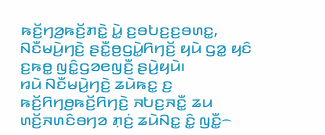ꤒꤢꤩ꤬ꤚꤤ꤬ꤒꤢꤩ꤬ꤊꤢꤧ꤭ ꤣꤧ꤭ ꤢ꤬ꤋꤝꤢ꤬ꤢ꤬ꤋꤛꤢ꤭, ꤡꤢꤪꤗꤣꤧ꤬ꤚꤢꤧ꤬ ꤔꤢꤪ꤭ꤥ꤬ꤞꤣꤧ꤭ꤖꤚꤢꤩ꤬ ꤟꤣꤧ ꤞꤤ꤭ ꤟꤢꤨ ꤢ꤬ꤒꤥ꤭ ꤜꤢꤨ꤭ꤞꤤꤕꤜꤢꤪ꤬ ꤔꤣꤧ꤬ꤟꤣꤧ꤯
ꤙꤣꤧ ꤡꤢꤪꤗꤣꤧ꤬ꤚꤢꤧ꤬ ꤘꤣꤧꤒꤢ꤭ ꤢ꤬ ꤒꤢꤩ꤬ꤖꤚꤥ꤬ꤒꤢꤩ꤬ꤖꤚꤢꤧ꤬ ꤏꤝꤢ꤬ꤏꤢꤪ꤭ ꤘꤣ ꤛꤢꤩ꤬ꤏꤛꤢꤨꤋꤚꤤ ꤊ꤫ꤢꤦ꤬ ꤘꤣꤧꤡꤢ꤭ ꤢꤨ꤭ ꤜꤢꤪ꤭꤮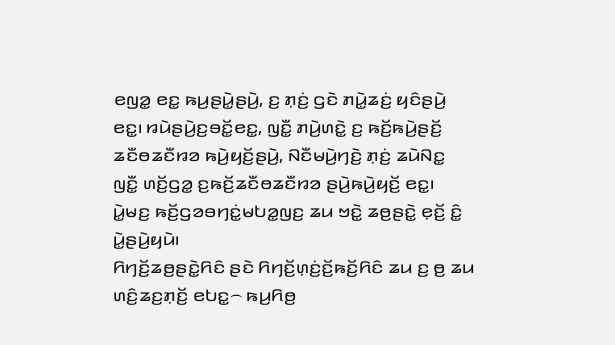ꤕꤜꤤ꤭ ꤕꤢ꤭ ꤒꤣ꤬ꤔꤣꤧ꤭ꤔꤣꤧ꤬, ꤢ꤬ ꤊ꤫ꤢꤦ꤬ ꤞꤢꤧ ꤊꤣꤧ꤭ꤘꤢꤦ꤬ ꤟꤢꤨꤔꤣꤧ꤬ ꤕꤢ꤭꤯ ꤙꤣꤧꤔꤣꤧ꤬ꤢ꤬ꤋꤢꤩ꤭ꤕꤢ꤭, ꤜꤢꤪ꤭ ꤊꤣꤧ꤬ꤛꤢꤧ꤭ ꤢ꤬ ꤒꤢꤩ꤬ꤒꤣꤧ꤬ꤔꤢꤩ꤬ ꤘꤢꤪꤥꤘꤢꤪꤙꤤ ꤒꤣꤧ꤬ꤟꤢꤩ꤬ꤔꤣꤧ꤬, ꤡꤢꤪꤗꤣꤧ꤬ꤚꤢꤧ꤬ ꤊ꤫ꤢꤦ꤬ ꤘꤣꤧꤡꤢ꤭ ꤜꤢꤪ꤭ ꤛꤢꤩ꤬ꤞꤤ꤭ ꤢ꤬ꤒꤢꤩ꤬ꤘꤢꤪꤥꤘꤢꤪꤙꤤ ꤔꤣꤧ꤬ꤒꤣꤧ꤬ꤟꤢꤩ꤬ ꤕꤢ꤭꤯ ꤣꤧ꤭ꤗꤢ꤬ ꤒꤢꤩ꤬ꤞꤤꤋꤚꤢꤦ꤭ꤗꤝꤤ꤭ꤜꤢ꤬ ꤘꤣ ꤠꤢꤧ꤭ ꤘꤥ꤬ꤔꤢꤧ꤭ ꤕ꤫ꤢꤩ꤬ ꤢꤨ꤭ ꤣꤧ꤭ꤔꤣꤧ꤬ꤟꤣꤧ꤯
ꤖꤚꤢꤩ꤬ꤘꤥ꤬ꤔꤢꤧ꤭ꤖꤢꤨ ꤔꤢꤧ ꤖꤚꤢꤩ꤬ꤛ꤫ꤢꤦ꤬ꤢꤩ꤬ꤒꤢꤩ꤬ꤖꤢꤨ ꤘꤣ ꤢ꤬ ꤥ꤬ ꤘꤣ ꤛꤢꤨ꤬ꤘꤢ꤬ꤊ꤫ꤢꤩ꤬ ꤕꤝꤢ꤭꤮ ꤒꤣ꤬ꤖꤥ꤬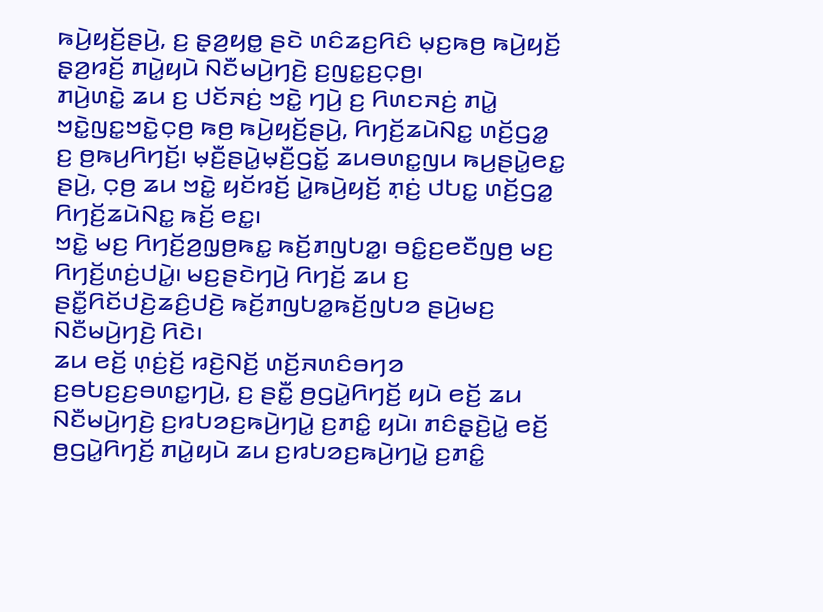ꤒꤣꤧ꤬ꤟꤢꤩ꤬ꤔꤣꤧ꤬, ꤢ꤬ ꤔ꤫ꤤ꤬ꤟꤥ꤭ ꤔꤢꤧ ꤛꤢꤨꤘꤢ꤬ꤖꤢꤨ ꤗ꤫ꤢ꤬ꤒꤥ꤬ ꤒꤣꤧ꤬ꤟꤢꤩ꤬ ꤔ꤫ꤤ꤬ꤙꤢꤩ꤬ ꤊꤣꤧ꤭ꤟꤣꤧ ꤡꤢꤪꤗꤣꤧ꤬ꤚꤢꤧ꤬ ꤢ꤬ꤜꤢ꤭ꤢ꤬ꤍ꤫ꤥ꤬꤯
ꤊꤣꤧ꤬ꤛꤢꤧ꤭ ꤘꤣ ꤢ꤬ ꤓꤢꤩꤏꤢꤦ꤬ ꤠꤢꤧ꤭ ꤚꤣꤧ꤬ ꤢ꤬ ꤖꤛꤢꤏꤢꤦ꤬ ꤊꤣꤧ꤭ ꤠꤢꤧ꤭ꤜꤢ꤭ꤠꤢꤧ꤭ꤍ꤫ꤥ꤬ ꤒꤥ꤬ ꤒꤣꤧ꤬ꤟꤢꤩ꤬ꤔꤣꤧ꤬, ꤖꤚꤢꤩ꤬ꤘꤣꤧꤡꤢ꤭ ꤛꤢꤩ꤬ꤞꤤ꤭ ꤢ꤬ ꤥ꤬ꤒꤣ꤬ꤖꤚꤢꤩ꤬꤯ ꤗ꤫ꤢꤪ꤬ꤔꤣꤧ꤭ꤗ꤫ꤢꤪ꤬ꤞꤢꤩ꤭ ꤘꤣꤋꤛꤢ꤭ꤜꤣ ꤒꤣ꤬ꤔꤣꤧ꤭ꤕꤢ꤭ ꤔꤣꤧ꤬, ꤍ꤫ꤥ꤬ ꤘꤣ ꤠꤢꤧ꤭ ꤟꤢꤩꤙꤢꤩ꤬ ꤣꤧ꤭ꤒꤣꤧ꤬ꤟꤢꤩ꤬ ꤊ꤫ꤢꤦ꤬ ꤓꤝꤢ꤭ ꤛꤢꤩ꤬ꤞꤤ꤭ ꤖꤚꤢꤩ꤬ꤘꤣꤧꤡꤢ꤭ ꤒꤢꤩ꤬ ꤕꤢ꤭꤯
ꤠꤢꤧ꤭ ꤗꤢ꤬ ꤖꤚꤢꤩ꤬ꤤ꤬ꤜ꤫ꤥ꤬ꤒꤢ꤭ ꤒꤢꤩ꤬ꤊꤜꤝꤤ꤭꤯ ꤋꤢꤨ꤭ꤢ꤬ꤕꤢꤪꤜꤥ꤬ ꤗꤢ꤬ ꤖꤚꤢꤩ꤬ꤛꤢꤦ꤬ꤓꤣꤧ꤭꤯ ꤗꤢ꤬ꤔꤢꤧꤚꤣꤧ꤬ ꤖꤚꤢꤩ꤬ ꤘꤣ ꤢ꤬ ꤔꤢꤪ꤭ꤖꤢꤩꤓꤢꤧ꤬ꤘꤢꤨ꤬ꤓꤢꤧ꤬ ꤒꤢꤩ꤬ꤊꤜꤝꤤ꤭ꤒꤢꤩ꤬ꤜꤝꤤ ꤔꤣꤧ꤬ꤗꤢ꤬ ꤡꤢꤪꤗꤣꤧ꤬ꤚꤢꤧ꤬ ꤖꤢꤧ꤯
ꤘꤣ ꤕꤢꤩ꤬ ꤛ꤫ꤢꤦ꤬ꤢꤩ꤬ ꤙꤢꤧ꤬ꤡꤢꤩ꤬ ꤛꤢꤩ꤬ꤏꤛꤢꤨꤋꤚꤤ ꤢ꤬ꤋꤝꤢ꤬ꤢ꤬ꤋꤛꤢ꤭ꤚꤣꤧ꤬, ꤢ꤬ ꤔꤢꤪ꤭ ꤥ꤬ꤞꤣꤧ꤭ꤖꤚꤢꤩ꤬ ꤟꤣꤧ ꤕꤢꤩ꤬ ꤘꤣ ꤡꤢꤪꤗꤣꤧ꤬ꤚꤢꤧ꤬ ꤢ꤬ꤙꤝꤤꤢ꤬ꤒꤣꤧ꤬ꤚꤣꤧ꤭ ꤢ꤬ꤊꤢꤨ꤭ ꤟꤣꤧ꤯ ꤊꤢꤨꤔ꤫ꤢꤧ꤬ꤣꤧ꤭ ꤕꤢꤩ꤬ ꤥ꤬ꤞꤣꤧ꤭ꤖꤚꤢꤩ꤬ ꤊꤣꤧ꤭ꤟꤣꤧ ꤘꤣ ꤢ꤬ꤙꤝꤤꤢ꤬ꤒꤣꤧ꤬ꤚꤣꤧ꤭ ꤢ꤬ꤊꤢꤨ꤭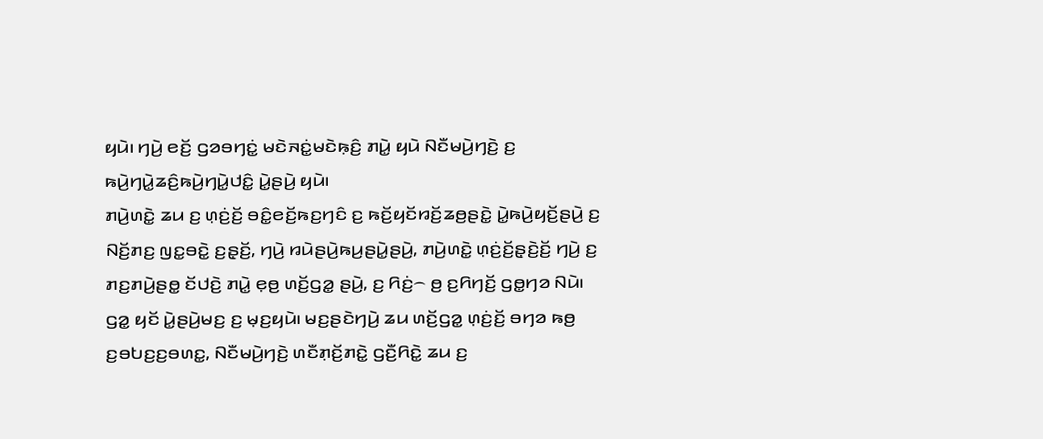ꤟꤣꤧ꤯ ꤚꤣꤧ꤬ ꤕꤢꤩ꤬ ꤞꤤꤋꤚꤢꤦ꤭ ꤗꤢꤧꤏꤢꤦ꤭ꤗꤢꤧꤒ꤫ꤢꤨ꤬ ꤊꤣꤧ꤭ ꤟꤣꤧ ꤡꤢꤪꤗꤣꤧ꤬ꤚꤢꤧ꤬ ꤢ꤬ ꤒꤣꤧ꤬ꤚꤣꤧ꤭ꤘꤢꤨ꤬ꤒꤣꤧ꤬ꤚꤣꤧ꤭ꤓꤢꤨ꤭ ꤣꤧ꤭ꤔꤣꤧ꤬ ꤟꤣꤧ꤯
ꤊꤣꤧ꤬ꤛꤢꤧ꤭ ꤘꤣ ꤢ꤬ ꤛ꤫ꤢꤦ꤬ꤢꤩ꤬ ꤋꤢꤨ꤭ꤕꤢꤩ꤬ꤒꤢ꤬ꤚꤢꤨ ꤢ꤬ ꤒꤢꤩ꤬ꤟꤢꤩꤙꤢꤩ꤬ꤘꤥ꤬ꤔꤢꤧ꤭ ꤣꤧ꤭ꤒꤣꤧ꤬ꤟꤢꤩ꤬ꤔꤣꤧ꤬ ꤢ꤬ ꤡꤢꤩ꤬ꤊꤢ꤬ ꤜꤢ꤭ꤋꤢꤧ꤭ ꤢ꤬ꤔ꤫ꤢꤩ꤬, ꤚꤣꤧ꤬ ꤙꤣꤧꤔꤣꤧ꤬ꤒꤣ꤬ꤔꤣꤧ꤭ꤔꤣꤧ꤬, ꤊꤣꤧ꤬ꤛꤢꤧ꤭ ꤛ꤫ꤢꤦ꤬ꤢꤩ꤬ꤔ꤫ꤢꤧ꤬ꤢꤩ꤬ ꤚꤣꤧ꤬ ꤢ꤬ ꤊꤢ꤬ꤊꤣꤧ꤬ꤔꤥ꤭ ꤢꤩꤓꤢꤧ꤬ ꤊꤣꤧ꤭ ꤕ꤫ꤥ꤬ ꤛꤢꤩ꤬ꤞꤤ꤭ ꤔꤣꤧ꤬, ꤢ꤬ ꤖꤢꤦ꤬꤮ ꤥ꤬ ꤢ꤬ꤖꤚꤢꤩ꤬ ꤞꤥ꤭ꤚꤤ ꤡꤣꤧ꤯
ꤞꤤ꤭ ꤟꤢꤩ ꤣꤧ꤭ꤔꤣꤧ꤬ꤗꤢ꤬ ꤢ꤬ ꤗ꤫ꤢ꤬ꤟꤣꤧ꤯ ꤗꤢ꤬ꤔꤢꤧꤚꤣꤧ꤬ ꤘꤣ ꤛꤢꤩ꤬ꤞꤤ꤭ ꤛ꤫ꤢꤦ꤬ꤢꤩ꤬ ꤋꤚꤤ ꤒꤥ꤬ ꤢ꤬ꤋꤝꤢ꤬ꤢ꤬ꤋꤛꤢ꤭, ꤡꤢꤪꤗꤣꤧ꤬ꤚꤢꤧ꤬ ꤛꤢꤪꤊ꤫ꤢꤩ꤬ꤊꤢꤧ꤭ ꤞꤢꤪ꤬ꤖꤢꤧ꤭ ꤘꤣ ꤢ꤬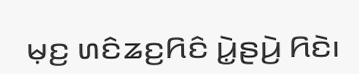ꤗ꤫ꤢ꤬ ꤛꤢꤨꤘꤢ꤬ꤖꤢꤨ ꤣꤧ꤭ꤔꤣꤧ꤬ ꤖꤢꤧ꤯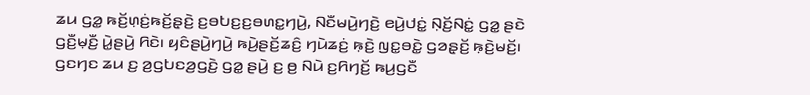ꤘꤣ ꤞꤤ꤭ ꤒꤢꤩ꤬ꤛ꤫ꤢꤦ꤬ꤒꤢꤩ꤬ꤔ꤫ꤢꤧ꤬ ꤢ꤬ꤋꤝꤢ꤬ꤢ꤬ꤋꤛꤢ꤭ꤚꤣꤧ꤬, ꤡꤢꤪꤗꤣꤧ꤬ꤚꤢꤧ꤬ ꤕꤣꤧ꤬ꤓꤢꤦ꤭ ꤡ꤫ꤢꤩ꤬ꤡꤢꤦ꤭ ꤞꤤ꤭ ꤔꤢꤧ ꤞꤢꤪ꤬ꤗ꤫ꤢꤪ꤬ ꤣꤧ꤭ꤔꤣꤧ꤬ ꤖꤢꤧ꤯ ꤟꤢꤨꤔꤣꤧ꤬ꤚꤣꤧ꤬ ꤒꤣꤧ꤬ꤔꤢꤩ꤬ꤘꤢꤨ꤬ ꤚꤣꤧꤘꤢꤦ꤬ ꤒ꤫ꤢꤧ꤬ ꤜꤢ꤭ꤋꤢꤧ꤭ ꤞꤤꤔ꤫ꤢꤩ꤬ ꤒ꤫ꤢꤧ꤬ꤗꤢꤩ꤬꤯
ꤞꤢꤚꤢ ꤘꤣ ꤢ꤬ ꤤ꤬ꤞꤝꤢꤤ꤬ꤞꤢꤧ꤬ ꤞꤤ꤭ ꤔꤣꤧ꤬ ꤢ꤬ ꤥ꤬ ꤡꤣꤧ ꤢ꤬ꤖꤚꤢꤩ꤬ ꤒꤣ꤬ꤞꤢꤪ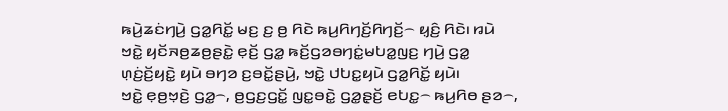ꤒꤣꤧ꤬ꤘꤢꤦꤚꤣꤧ꤬ ꤞꤤ꤭ꤖꤢꤩ꤭ ꤗꤢ꤬ ꤢ꤬ ꤥ꤬ ꤖꤢꤧ ꤒꤣ꤬ꤖꤚꤢꤩ꤬ꤖꤚꤢꤩ꤬꤮ ꤟ꤫ꤢꤨ꤬ ꤖꤢꤧ꤯ ꤙꤣꤧ ꤠꤢꤧ꤭ ꤟꤢꤩꤏꤥ꤬ꤘꤥ꤬ꤔꤢꤧ꤭ ꤕ꤫ꤢꤩ꤬ ꤞꤤ꤭ ꤒꤢꤩ꤬ꤞꤤꤋꤚꤢꤦ꤭ꤗꤝꤤ꤭ꤜꤢ꤬ ꤚꤣꤧ꤬ ꤞꤤ꤭ ꤛ꤫ꤢꤦ꤬ꤢꤩ꤬ꤟꤢꤧ꤭ ꤟꤣꤧ ꤋꤚꤤ ꤢ꤬ꤋꤢꤩ꤭ꤔꤣꤧ꤬, ꤠꤢꤧ꤭ ꤓꤝꤢ꤭ꤟꤣꤧ ꤞꤤ꤭ꤖꤢꤩ꤭ ꤟꤣꤧ꤯
ꤠꤢꤧ꤭ ꤕ꤫ꤥ꤬ꤠ꤫ꤢꤧ꤬ ꤞꤤ꤭꤮, ꤥ꤬ꤞꤢ꤬ꤞꤢꤩ꤭ ꤜꤢ꤭ꤋꤢꤧ꤭ ꤞꤤ꤭ꤔ꤫ꤢꤩ꤬ ꤕꤝꤢ꤭꤮ ꤒꤣ꤬ꤖꤥ ꤔꤤ꤮,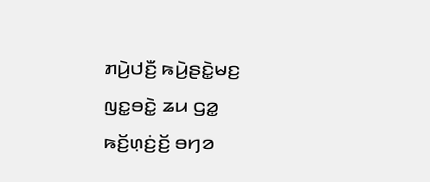ꤊꤣꤧ꤬ꤓꤢꤪ꤬ ꤒꤣꤧ꤬ꤔꤢꤧ꤭ꤗꤢ꤬ ꤜꤢ꤭ꤋꤢꤧ꤭ ꤘꤣ ꤞꤤ꤭ ꤒꤢꤩ꤬ꤛ꤫ꤢꤦ꤬ꤢꤩ꤬ ꤋꤚꤤ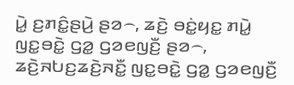ꤣꤧ꤭ ꤢ꤬ꤊꤢꤨ꤭ꤔꤣꤧ꤬ ꤔꤤ꤮, ꤘꤢꤧ꤬ ꤋꤢꤦ꤭ꤟꤢ꤭ ꤊꤣꤧ꤭ ꤜꤢ꤭ꤋꤢꤧ꤭ ꤞꤤ꤭ ꤞꤤꤕꤜꤢꤪ꤬ ꤔꤤ꤮, ꤘꤢꤧ꤬ꤏꤝꤢ꤬ꤘꤢꤧ꤬ꤏꤢꤪ꤭ ꤜꤢ꤭ꤋꤢꤧ꤭ ꤞꤤ꤭ ꤞꤤꤕꤜꤢꤪ꤬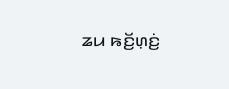ꤘꤣ ꤒꤢꤩ꤬ꤛ꤫ꤢꤦ꤬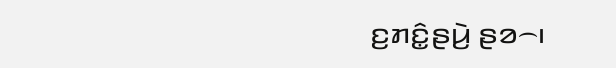ꤢ꤬ꤊꤢꤨ꤭ꤔꤣꤧ꤬ ꤔꤤ꤮꤯